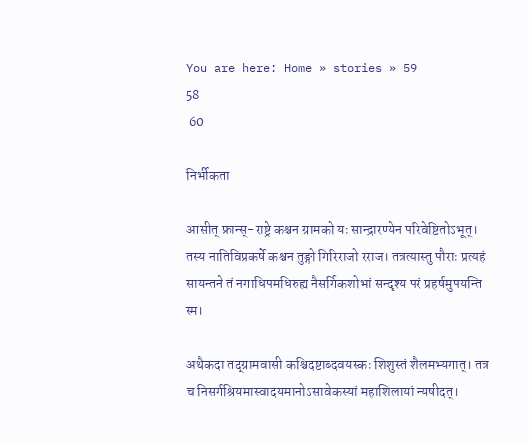You are here: Home » stories » 59
58
 60

निर्भीकता

आसीत् फ्रान्स्-राष्ट्रे कश्चन ग्रामको यः सान्द्रारण्येन परिवेष्टितोऽभूत्। तस्य नातिविप्रकर्षे कश्चन तुङ्गो गिरिराजो रराज। तत्रत्यास्तु पौराः प्रत्यहं सायन्तने तं नगाधिपमधिरुह्य नैसर्गिकशोभां सन्दृश्य परं प्रहर्षमुपयन्ति स्म।

अथैकदा तद्ग्रामवासी कश्चिदष्टाब्दवयस्कः शिशुस्तं शैलमभ्यगात्। तत्र च निसर्गश्रियमास्वादयमानोऽसावेकस्यां महाशिलायां न्यषीदत्।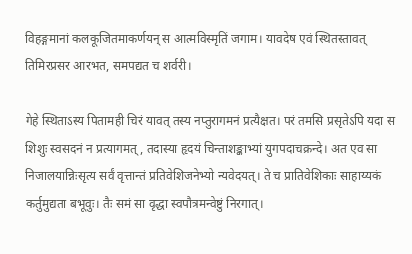विहङ्गमानां कलकूजितमाकर्णयन् स आत्मविस्मृतिं जगाम। यावदेष एवं स्थितस्तावत् तिमिरप्रसर आरभत, समपद्यत च शर्वरी।

गेहे स्थिताऽस्य पितामही चिरं यावत् तस्य नप्तुरागमनं प्रत्यैक्षत। परं तमसि प्रसृतेऽपि यदा स शिशुः स्वसदनं न प्रत्यागमत्, तदास्या हृदयं चिन्ताशङ्काभ्यां युगपदाचक्रन्दे। अत एव सा निजालयान्निःसृत्य सर्वं वृत्तान्तं प्रतिवेशिजनेभ्यो न्यवेदयत्। ते च प्रातिवेशिकाः साहाय्यकं कर्तुमुद्यता बभूवुः। तैः समं सा वृद्धा स्वपौत्रमन्वेष्टुं निरगात्।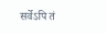सर्वेऽपि तं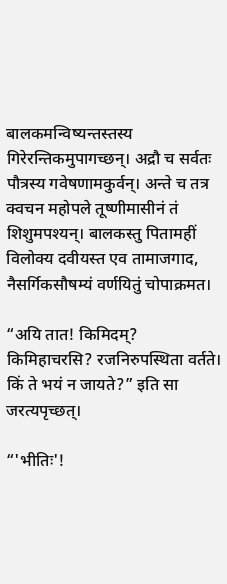बालकमन्विष्यन्तस्तस्य गिरेरन्तिकमुपागच्छन्। अद्रौ च सर्वतः पौत्रस्य गवेषणामकुर्वन्। अन्ते च तत्र क्वचन महोपले तूष्णीमासीनं तं शिशुमपश्यन्। बालकस्तु पितामहीं विलोक्य दवीयस्त एव तामाजगाद, नैसर्गिकसौषम्यं वर्णयितुं चोपाक्रमत।

“अयि तात! किमिदम्? किमिहाचरसि? रजनिरुपस्थिता वर्तते। किं ते भयं न जायते?” इति सा जरत्यपृच्छत्।

“'भीतिः'!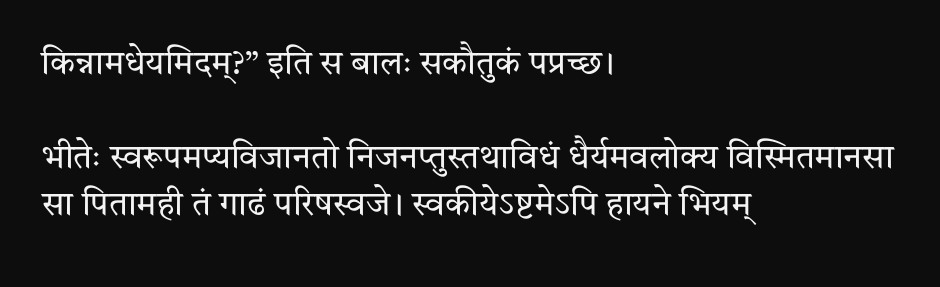किन्नामधेयमिदम्?” इति स बालः सकौतुकं पप्रच्छ।

भीतेः स्वरूपमप्यविजानतो निजनप्तुस्तथाविधं धैर्यमवलोक्य विस्मितमानसा सा पितामही तं गाढं परिषस्वजे। स्वकीयेऽष्टमेऽपि हायने भियम्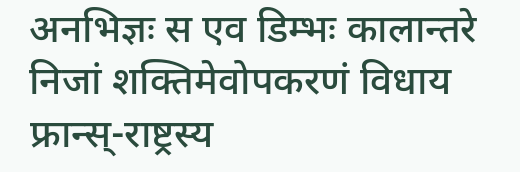अनभिज्ञः स एव डिम्भः कालान्तरे निजां शक्तिमेवोपकरणं विधाय फ्रान्स्-राष्ट्रस्य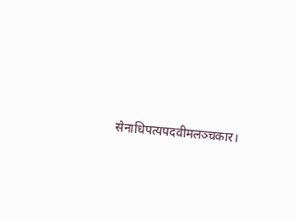सेनाधिपत्यपदवीमलञ्चकार।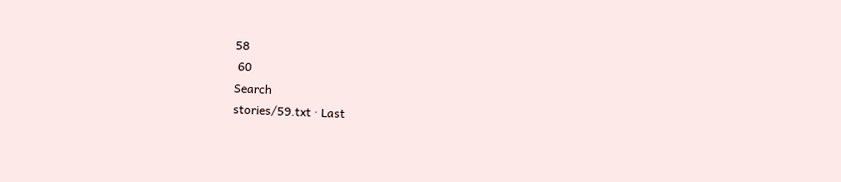58
 60
Search
stories/59.txt · Last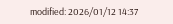modified: 2026/01/12 14:37